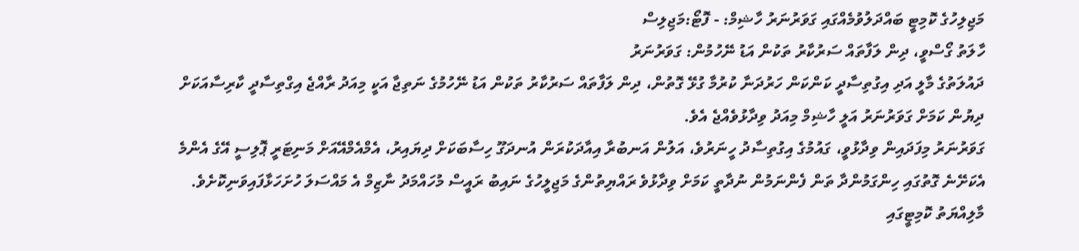މަޖިލިހުގެ ކޮމިޓީ ބައްދަލުވުމެއްގައި ގަވަރުނަރު ހާޝިމް: - ފޮޓޯ:މަޖިލިސް
ހާލަތު ގޯސްވީ، ދިން ލަފާތައް ސަރުކާރު ތަކުން އަޑު ނޭހުމުން: ގަވަރުނަރު
ދައުލަތުގެ މާލީ އަދި އިގުތިސާދީ ކަންކަން ހަރުދަނާ ކުރުމާ ގުޅޭ ގޮތުން، ދިން ލަފާތައް ސަރުކާރު ތަކުން އަޑު ނޭހުމުގެ ނަތިޖާ އަކީ މިއަދު ރާއްޖެ އިގްތިސާދީ ކާރިސާއަކަށް ދިޔުން ކަމަށް ގަވަރުނަރު އަލީ ހާޝިމް މިއަދު ވިދާޅުވެއްޖެ އެވެ.
ގަވަރުނަރު މިފަދައިން ވިދާޅުވީ، ގައުމުގެ އިގުތިސާދު ހީނަރުވެ، އަލުން އަނބުރާ އިއާދަކުރަން އުނދަގޫ ހިސާބަކަށް ދިޔައިރު، އެމްއެމްއޭއަށް މަނިޓަރީ ޕޮލިސީ އޭގެ އެންމެ އެކަށޭނެ ގޮތުގައި ހިންގަމުންދާ ތަން ފެންނަމުން ނުދާތީ ކަމަށް ވިދާޅުވެ ރައްޔިތުންގެ މަޖިލީހުގެ ނައިބު ރައީސް މުހައްމަދު ނާޒިމް އެ މައްސަލަ ހުށަހަޅާފައިވަނިކޮށެވެ.
މާލިއްޔަތު ކޮމިޓީގައި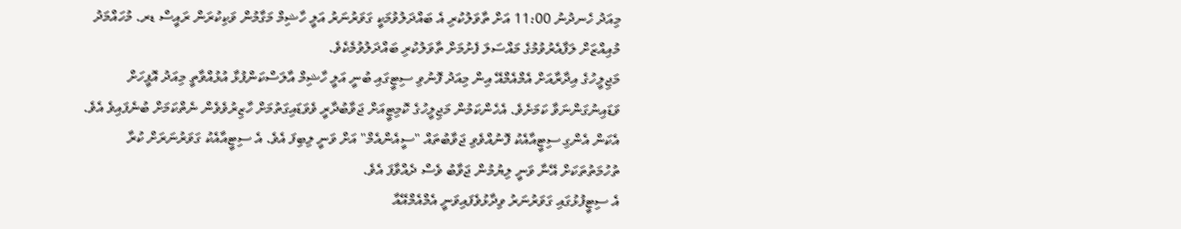މިއަދު ހެނދުނު 11:00 އަށް ތާވަލުކުރި އެ ބައްދަލުވުމަކީ ގަވަރުނަރު އަލީ ހާޝިމް މަގާމުން ވަކިކުރަން ރައީސް ޑރ. މުހައްމަދު މުއިއްޒަށް ލަފާއެރުވުމުގެ މައްސަލަ ފެށުމަށް ތާވަލުކުރި ބައްދަލުވުމެކެވެ.
މަޖިލީހުގެ އިދާރާއަށް އެމްއެމްއޭ އިން މިއަދު ފޮނުވި ސިޓީގައި ބުނީ އަލީ ހާޝިމް އާލަސްކަންފުޅާ އުޅުއްވާތީ މިއަދު އޮފީހަށް ވަޑައިނުގަންނަވާ ކަމަށެވެ. އެހެންކަމުން މަޖިލީހުގެ ކޮމިޓީއަށް ޖަވާބުދާރީ ވެވަޑައިގަތުމަށް ހާޒިރުވެވެން ނެތްކަމަށް ބުނެފައިވެ އެވެ.
އެކަން އެންގި ސިޓީއާއެކު ފޮނުއްވެވި ޖަވާބުތައް "ސީއެންއެމް" އަށް ވަނީ ލިބިފަ އެވެ. އެ ސިޓީއާއެކު ގަވަރުނަރަށް ކުރާ ތުހުމަތުތަކަށް އޭނާ ވަނީ ލިޔުމުން ޖަވާބު ވެސް ދެއްވާފަ އެވެ.
އެ ސިޓީފުޅުގައި ގަވަރުނަރު ވިދާޅުވެފައިވަނީ އެމްއެމްއޭއާ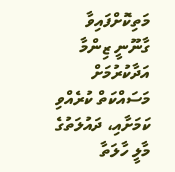މަތިކޮށްފައިވާ ގާނޫނީ ޒިންމާ އަދާކުރުމަށް މަސައްކަތް ކުރެއްވި ކަމަށާއި، ދައުލަތުގެ މާލީ ހާލަތާ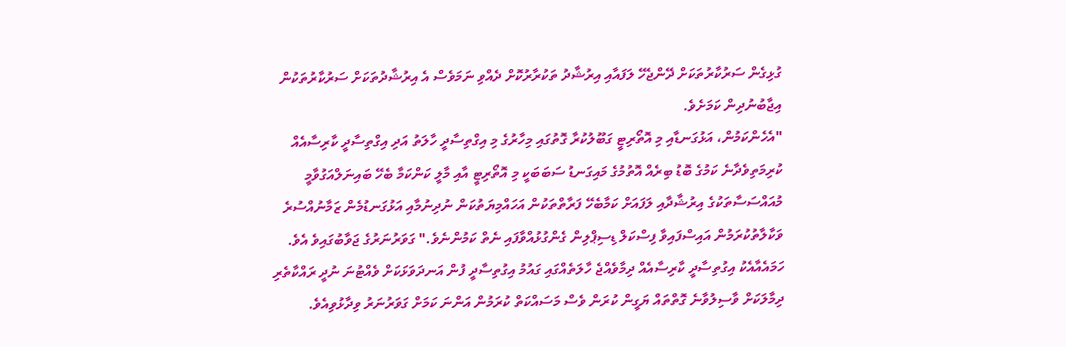ގުޅިގެން ސަރުކާރުތަކަށް ދޭންޖެހޭ ލަފައާއި އިރުޝާދު ތަކުރާރުކޮށް ދެއްވި ނަމަވެސް އެ އިރުޝާދުތަކަށް ސަރުކާރުތަކުން އިޖާބުނުދިން ކަމަށެވެ.
"އެހެންކަމުން، އަޅުގަނޑާއި މި އޮތޯރިޓީ ގަބޫލުކުރާ ގޮތުގައި މިހާރުގެ މި އިގްތިސާދީ ހާލަތު އަދި އިގްތިސާދީ ކާރިސާއެއް ކުރިމަތިވެދާނެ ކަމުގެ ބޮޑު ބިރެއް އޮތުމުގެ މައިގަނޑު ސަބަބަކީ މި އޮތޯރިޓީ އާއި މާލީ ކަންކަމާ ބެހޭ ބައިނަލްއަގުވާމީ މުއައްސަސާތަކުގެ އިރުޝާދާއި ލަފައަށް ކަމާބެހޭ ފަރާތްތަކުން އަހައްމިޔަތުކަން ނުދިނުމާއި އަޅުގަނޑުމެން ޒަމާނުއްސުރެ ވަކާލާތުކުރަމުން އައިސްފައިވާ ފިސްކަލް ޑިސިޕްލިން ގެންގުޅުއްވާފައި ނެތް ކަމުންނެވެ." ގަވަރުނަރުގެ ޖަވާބުގައިވެ އެވެ.
ހަމައެއާއެކު އިގުތިސާދީ ކާރިސާއެއް ދިމާވެއްޖެ ހާލަތެއްގައި ގައުމު އިގުތިސާދީ ފުން އަނދަވަޅަކަށް ވެއްޓުނަ ނުދީ ރައްކާތެރި ދިމާލަކަށް ވާސިލުވާނެ ގޮތްތައް ޔަގީން ކުރަން ވެސް މަސައްކަތް ކުރަމުން އަންނަ ކަމަށް ގަވަރުނަރު ވިދާޅުވިއެވެ.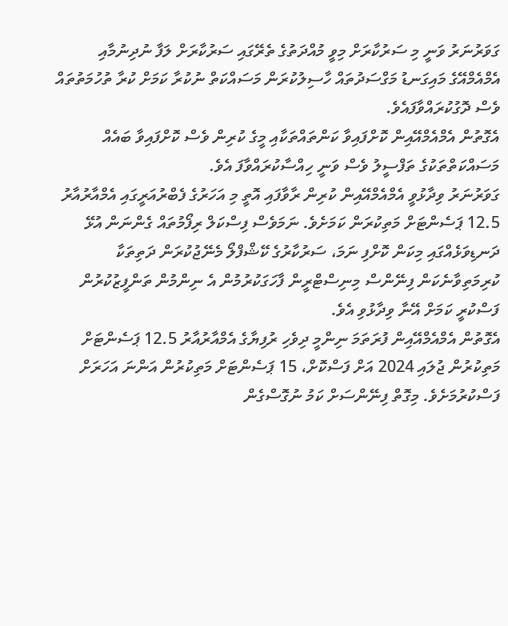ގަވަރުނަރު ވަނީ މި ސަރުކާރަށް މިވީ މުއްދަތުގެ ތެރޭގައި ސަރުކާރަށް ލަފާ ނުދިނުމާއި އެމްއެމްއޭގެ މައިގަނޑު މަގްސަދުތައް ހާސިލުކުރަން މަސައްކަތް ނުކުރާ ކަމަށް ކުރާ ތުހުމަތުތައް ވެސް ދޮގުކުރައްވާފައެވެ.
އެގޮތުން އެމްއެމްއޭއިން ކޮށްފައިވާ ކަންތައްތަކާއި މީގެ ކުރިން ވެސް ކޮށްފައިވާ ބައެއް މަސައްކަތްތަކުގެ ތަފްސީލު ވެސް ވަނީ ހިއްސާކުރައްވާފަ އެވެ.
ގަވަރުނަރު ވިދާޅުވީ އެމްއެމްއޭއިން ކުރިން ރާވާފައި އޮތީ މި އަހަރުގެ ފެބްރުއަރީގައި އެމްއާރުއާރު 12.5 ޕަސެންޓަށް މަތިކުރަން ކަމަށެވެ. ނަމަވެސް ފިސްކަލް ރިފޯމުތައް ގެންނަން އުޅޭ ދަނޑިވަޅެއްގައި މިކަން ކޮށްފި ނަމަ، ސަރުކާރުގެ ކޭޝްފްލޯ މެނޭޖުކުރަން ދަތިތަކާ ކުރިމަތިވާނެކަން ފިނޭންސް މިނިސްޓްރީން ފާހަގަކުރުމުން އެ ނިންމުން ތަންފީޒުކުރުން ފަސްކުރީ ކަމަށް އޭނާ ވިދާޅުވި އެވެ.
އެގޮތުން އެމްއެމްއޭއިން ފުރަތަމަ ނިންމީ ދިވެހި ރުފިޔާގެ އެމްއާރުއާރު 12.5 ޕަސެންޓަށް މަތިކުރުން ޖުލައި 2024 އަށް ފަސްކޮށް، 15 ޕަސެންޓަށް މަތިކުރުން އަންނަ އަހަރަށް ފަސްކުރުމަށެވެ. މިގޮތް ފިނޭންސަށް ކަމު ނުގޮސްގެން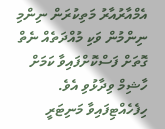އެމްއާރުއާރު މަތިކުރަން ނިންމި ނިންމުން ވަކި މުއްދަތެއް ނެތް ގޮތަށް ފަސްކޮށްފައިވާ ކަމަށް ހާޝިމް ވިދާޅުވި އެވެ.
ހިފެހެއްޓިފައިވާ މަނިޓަރީ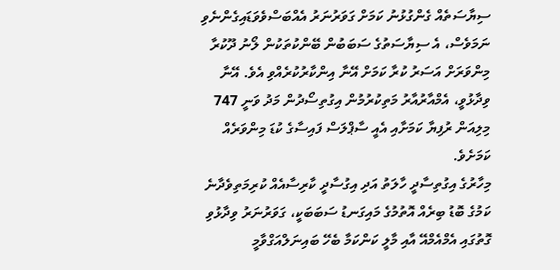ސިޔާސަތެއް ގެންގުޅުނު ކަމަށް ގަވަރުނަރު އެއްބަސްވެވަޑައިގެންނެވި ނަމަވެސް، އެ ސިޔާސަތުގެ ސަބަބުން ބޭންކުތަކުން ލޯނު ދޫކުރާ މިންވަރަށް އަސަރު ކުރާ ކަމަށް އޭނާ އިންކާރުކުރެއްވި އެވެ. އޭނާ ވިދާޅުވީ، އެމްއާރުއާރު މަތިކުރުމުން އިގުތިސޯދުން މަދު ވަނީ 747 މިލިއަން ރުފިޔާ ކަމަށާއި އެއީ ސާޕްލަސް ފައިސާގެ ކުޑަ މިންވަރެއް ކަމަށެވެ.
މިހާރުގެ އިގުތިސާދީ ހާލަތު އަދި އިގުސާދީ ކާރިސާއެއް ކުރިމަތިވެދާނެ ކަމުގެ ބޮޑު ބިރެއް އޮތުމުގެ މައިގަނޑު ސަބަބަކީ، ގަވަރުނަރު ވިދާޅުވި ގޮތުގައި އެމްއެމްއޭ އާއި މާލީ ކަންކަމާ ބެހޭ ބައިނަލްއަގްވާމީ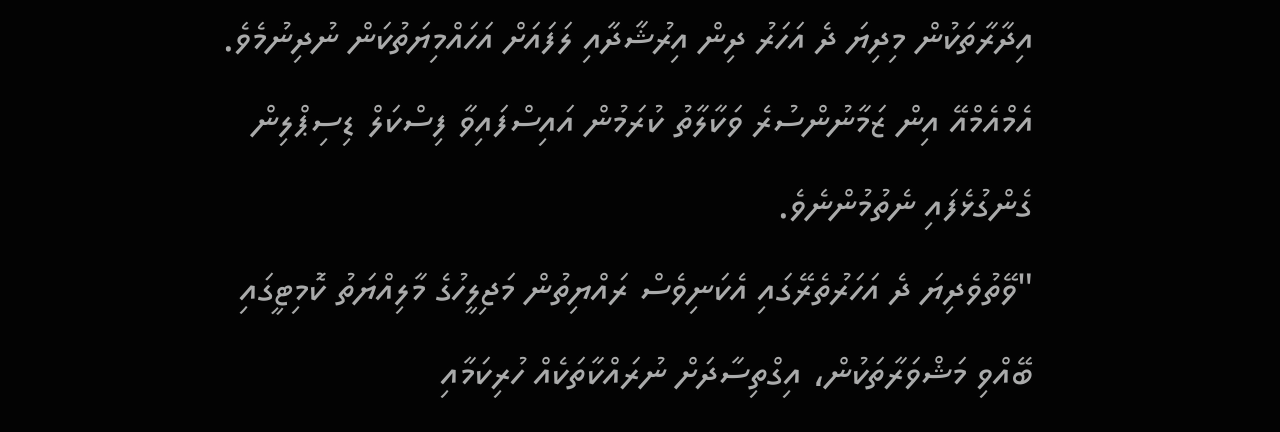އިދާރާތަކުން މިދިޔަ ދެ އަހަރު ދިން އިރުޝާދާއި ލަފައަށް އަހައްމިޔަތުކަން ނުދިނުމެވެ. އެމްއެމްއޭ އިން ޒަމާނުންސުރެ ވަކާލާތު ކުރަމުން އައިސްފައިވާ ފިސްކަލް ޑިސިޕްލިން ގެންގުޅެފައި ނެތުމުންނެވެ.
"ވޭތުވެދިޔަ ދެ އަހަރުތެރޭގައި އެކަނިވެސް ރައްޔިތުން މަޖިލީހުގެ މާލިއްޔަތު ކޮމިޓީގައި ބޭއްވި މަޝްވަރާތަކުން، އިގްތިސާދަށް ނުރައްކާތަކެއް ހުރިކަމާއި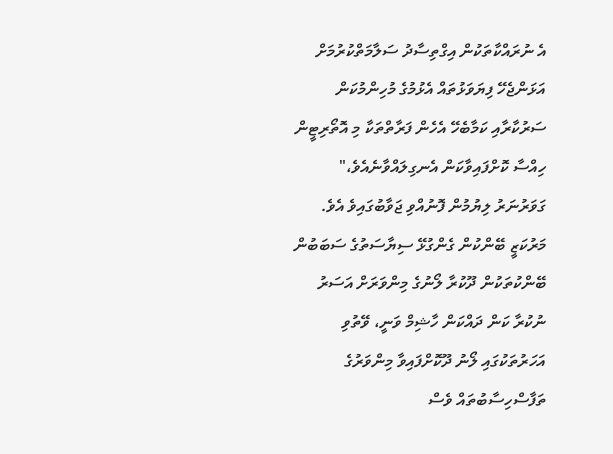އެ ނުރައްކާތަކުން އިގްތިސާދު ސަލާމަތްކުރުމަށް އަޅަންޖެހޭ ފިޔަވަޅުތައް އެޅުމުގެ މުހިންމުކަން ސަރުކާރާއި ކަމާބެހޭ އެހެން ފަރާތްތަކާ މި އޮތޯރިޓީން ހިއްސާ ކޮށްފައިވާކަން އެނގިލައްވާނެއެވެ،" ގަވަރުނަރު ލިޔުމުން ފޮނުއްވި ޖަވާބުގައިވެ އެވެ.
މަރުކަޒީ ބޭންކުން ގެންގުޅޭ ސިޔާސަތުގެ ސަބަބުން ބޭންކުތަކުން ދޫކުރާ ލޯނުގެ މިންވަރަށް އަސަރު ނުކުރާ ކަން ދައްކަން ހާޝިމް ވަނީ، ވޭތުވި އަހަރުތަކުގައި ލޯނު ދޫކޮށްފައިވާ މިންވަރުގެ ތަފާސްހިސާބުތައް ވެސް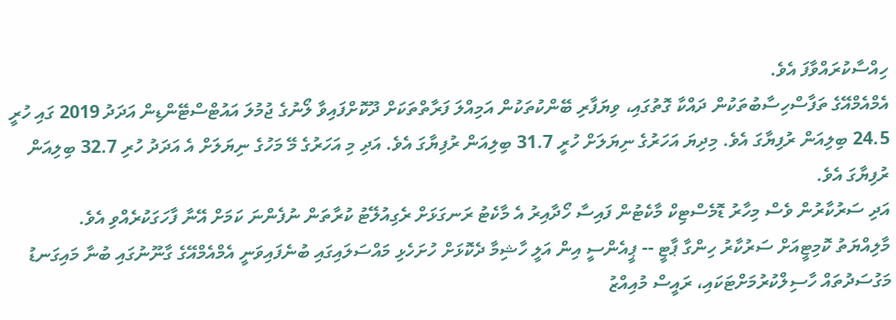ހިއްސާކުރައްވާފަ އެވެ.
އެމްއެމްއޭގެ ތަފާސްހިސާބުތަކުން ދައްކާ ގޮތުގައި، ވިޔަފާރި ބޭންކުތަކުން އަމިއްލަ ފަރާތްތަކަށް ދޫކޮށްފައިވާ ލޯނުގެ ޖުމުލަ އައުޓްސްޓޭންޑިން އަދަދު 2019 ގައި ހުރީ 24.5 ބިލިއަން ރުފިޔާގަ އެވެ. މިދިޔަ އަހަރުގެ ނިޔަލަށް ހުރީ 31.7 ބިލިއަން ރުފިޔާގަ އެވެ. އަދި މި އަހަރުގެ މޭ މަހުގެ ނިޔަލަށް އެ އަދަދު ހުރި 32.7 ބިލިއަން ރުފިޔާގަ އެވެ.
އަދި ސަރުކާރުން ވެސް މިހާރު ޑޮމެސްޓިކް މާކެޓުން ފައިސާ ހޯދާއިރު އެ މާކެޓު ރަނގަޅަށް ރެގިއުލޭޓު ކުރާތަން ނުފެންނަ ކަމަށް އޭނާ ފާހަގަކުރެއްވި އެވެ.
މާލިއްޔަތު ކޮމިޓީއަށް ސަރުކާރު ހިންގާ ޕާޓީ -- ޕީއެންސީ އިން އަލީ ހާޝިމާ ދެކޮޅަށް ހުށަހެޅި މައްސަލައިގައި ބުނެފައިވަނީ އެމްއެމްއޭގެ ގާނޫނުގައި ބުނާ މައިގަނޑު މަގުސަދުތައް ހާސިލްކުރުމަށްޓަކައި، ރައީސް މުއިއްޒު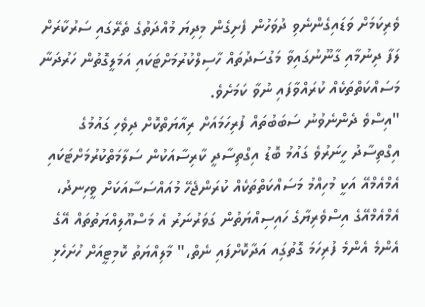ވެރިކަމަށް ވަޑައިގެންނެވި ދުވަހުން ފެށިގެން މިދިޔަ މުއްދަތުގެ ތެރޭގައި ސަރުކާރަށް ލަފާ ދިނުމާއި ގާނޫނުގައިވާ މަގުސަދުތައް ހާސިލްކުރުމަށްޓަކައި އަމަލީގޮތުން ހަރުދަނާ މަސައްކަތްތަކެއް ކުރައްވާފައި ނުވާ ކަމަށެވެ.
"އިސްވެ ދެންނެވުނު ސަބަބުތައް ފުރިހަމައަށް ރިއާޔަތްކޮށް ދިވެހި ގައުމުގެ އިގްތިސާދު ހީނަރުވެ ގައުމު ބޮޑު އިގްތިސާދީ ކާރިސާއަކުން ސަލާމަތްކުރުމަށްޓަކައި އެމްއެމްއޭ އަކީ މުހިއްމު މަސައްކަތްތަކެއް ކުރަންޖެހޭ މުއައްސަސާއަކަށް ވީހިނދު، އެމްއެމްއޭގެ އިސްވެރިޔާގެ ހައިސިއްޔަތުން ގަވަރުނަރު އެ މަސްއޫލިއްޔަތުތައް އޭގެ އެންމެ އެންމެ ފުރިހަމަ ގޮތުގަިއ އަދާކޮށްފައި ނެތް،" މާލިއްޔަތު ކޮމިޓީއަށް ހުށަހެޅި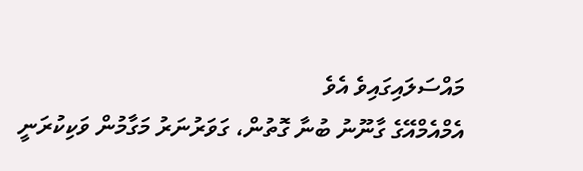މައްސަލައިގައިވެ އެވެ
އެމްއެމްއޭގެ ގާނޫނު ބުނާ ގޮތުން، ގަވަރުނަރު މަގާމުން ވަކިކުރަނީ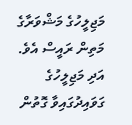މަޖިލީހުގެ މަޝްވަރާގެ މަތިން ރައީސް އެވެ. އަދި މަޖިލީހުގެ ގަވައިދުގައިވާ ގޮތުން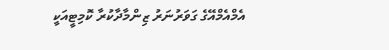އެމްއެމްއޭގެ ގަވަރުނަރު ޒިންމާދާކުރާ ކޮމިޓީއަކީ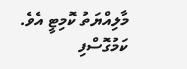މާލިއްޔަތު ކޮމިޓީ އެވެ.
ކަމުގޮސްފި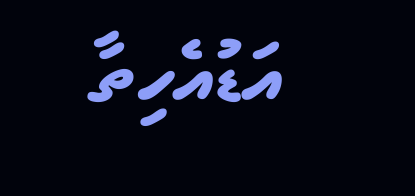އަޑުއެހިތާ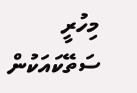މިހުރީ
ސަތޭކައަކުން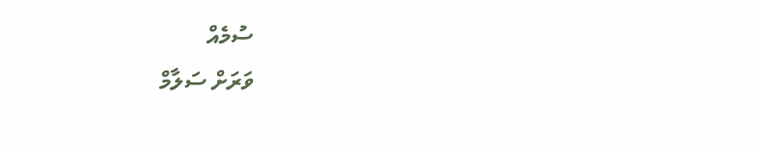ސުމެއް
ވަރަށް ސަލާމް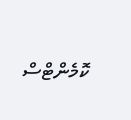ކޮމެންޓްސް